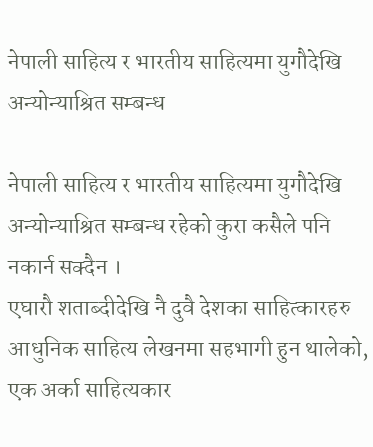नेपाली साहित्य र भारतीय साहित्यमा युगौदेखि अन्योन्याश्रित सम्बन्ध

नेपाली साहित्य र भारतीय साहित्यमा युगौदेखि अन्योन्याश्रित सम्बन्ध रहेको कुरा कसैले पनि नकार्न सक्दैन ।
एघारौ शताब्दीदेखि नै दुवै देशका साहित्कारहरु आधुनिक साहित्य लेखनमा सहभागी हुन थालेको, एक अर्का साहित्यकार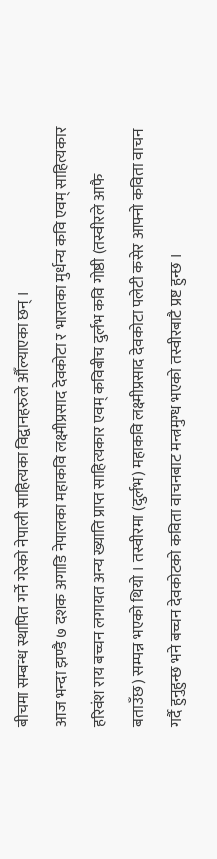बीचमा सम्बन्ध स्थापित गर्ने गरेको नेपाली साहित्यका विद्वानहरुले औँल्याएका छन् ।
आज भन्दा झण्डै ७ दशक अगाडि नेपालका महाकवि लक्ष्मीप्रसाद देवकोटा र भारतका मुर्धन्य कवि एवम् साहित्यकार हरिवंश राय बच्चन लगायत अन्य ख्याति प्राप्त साहित्यकार एवम् कविबीच दुर्लभ कवि गोष्ठी (तस्वीरले आफै बताउँछ) सम्पन्न भएको थियो । तस्वीरमा (दुर्लभ) महाकवि लक्ष्मीप्रसाद देवकोटा पलेटी कसेर आफ्नो कविता वाचन गर्दै हुनुहुन्छ भने बच्चन देवकोटको कविता वाचनबाट मन्त्रमुग्ध भएको तस्वीरबाटै प्रष्ट हुन्छ ।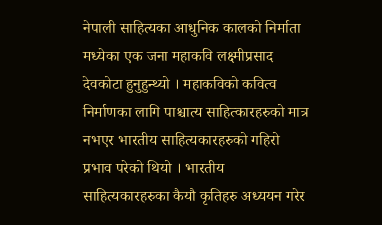नेपाली साहित्यका आधुनिक कालको निर्माता मध्येका एक जना महाकवि लक्ष्मीप्रसाद देवकोटा हुनुहुन्थ्यो । महाकविको कवित्व निर्माणका लागि पाश्चात्य साहित्कारहरुको मात्र नभएर भारतीय साहित्यकारहरुको गहिरो प्रभाव परेको थियो । भारतीय साहित्यकारहरुका कैयौ कृतिहरु अध्ययन गरेर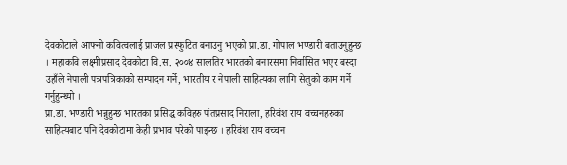देवकोटाले आफ्नो कवित्वलाई प्राजल प्रस्फुटित बनाउनु भएको प्रा.डा. गोपाल भण्डारी बताउनुहुन्छ । महाकवि लक्ष्मीप्रसाद देवकोटा वि.स. २००४ सालतिर भारतको बनारसमा निर्वासित भएर बस्दा उहाँले नेपाली पत्रपत्रिकाको सम्पादन गर्ने, भारतीय र नेपाली साहित्यका लागि सेतुको काम गर्ने गर्नुहुन्थ्यो ।
प्रा.डा. भण्डारी भन्नुहुन्छ भारतका प्रसिद्ध कविहरु पंतप्रसाद निराला, हरिवंश राय वच्चनहरुका साहित्यबाट पनि देवकोटामा केही प्रभाव परेको पाइन्छ । हरिवंश राय वच्चन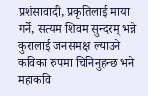प्रशंसावादी, प्रकृतिलाई माया गर्ने, सत्यम शिवम सुन्दरम् भन्ने कुरालाई जनसमक्ष ल्याउने कविका रुपमा चिनिनुहन्छ भने महाकवि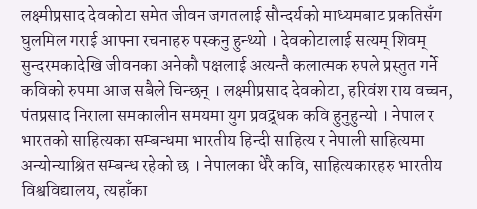लक्ष्मीप्रसाद देवकोटा समेत जीवन जगतलाई सौन्दर्यको माध्यमबाट प्रकतिसँग घुलमिल गराई आफ्ना रचनाहरु पस्कनु हुन्थ्यो । देवकोटालाई सत्यम् शिवम् सुन्दरमकादेखि जीवनका अनेकौ पक्षलाई अत्यन्तै कलात्मक रुपले प्रस्तुत गर्ने कविको रुपमा आज सबैले चिन्छन् । लक्ष्मीप्रसाद देवकोटा, हरिवंश राय वच्चन, पंतप्रसाद निराला समकालीन समयमा युग प्रवद्र्धक कवि हुनुहुन्यो । नेपाल र भारतको साहित्यका सम्बन्धमा भारतीय हिन्दी साहित्य र नेपाली साहित्यमा अन्योन्याश्रित सम्बन्ध रहेको छ । नेपालका धेरै कवि, साहित्यकारहरु भारतीय विश्वविद्यालय, त्यहाँका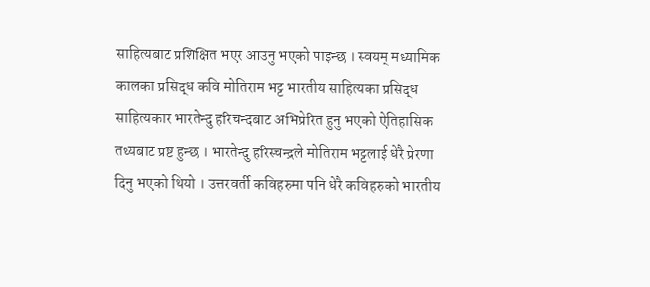साहित्यबाट प्रशिक्षित भएर आउनु भएको पाइन्छ । स्वयम् मध्यामिक कालका प्रसिद्ध कवि मोतिराम भट्ट भारतीय साहित्यका प्रसिद्ध साहित्यकार भारतेन्दु हरिचन्दबाट अभिप्रेरित हुनु भएको ऐतिहासिक तथ्यबाट प्रष्ट हुन्छ । भारतेन्दु हरिस्चन्द्रले मोतिराम भट्टलाई धेरै प्रेरणा दिनु भएको थियो । उत्तरवर्ती कविहरुमा पनि धेरै कविहरुको भारतीय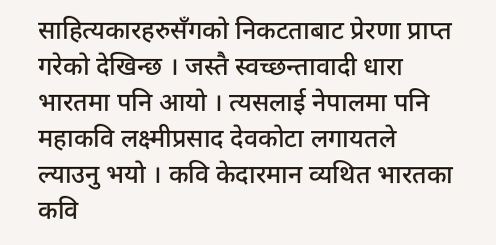साहित्यकारहरुसँगको निकटताबाट प्रेरणा प्राप्त गरेको देखिन्छ । जस्तै स्वच्छन्तावादी धारा भारतमा पनि आयो । त्यसलाई नेपालमा पनि महाकवि लक्ष्मीप्रसाद देवकोटा लगायतले ल्याउनु भयो । कवि केदारमान व्यथित भारतका कवि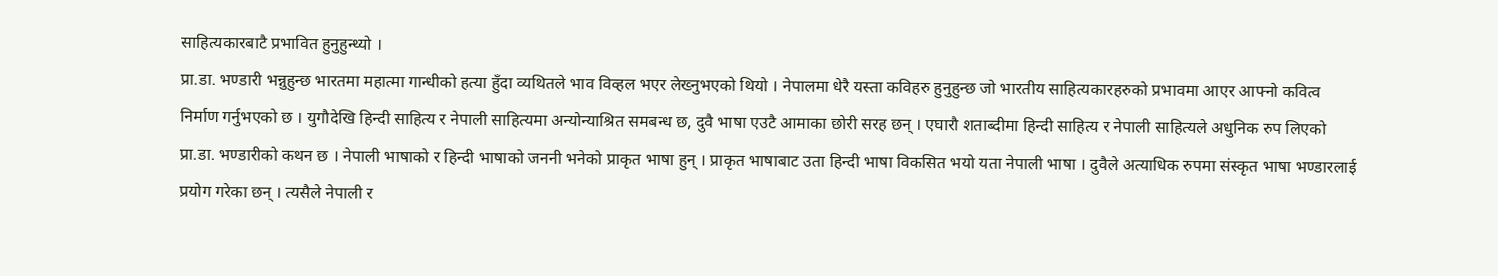साहित्यकारबाटै प्रभावित हुनुहुन्थ्यो ।
प्रा.डा. भण्डारी भन्नुहुन्छ भारतमा महात्मा गान्धीको हत्या हुँदा व्यथितले भाव विव्हल भएर लेख्नुभएको थियो । नेपालमा धेरै यस्ता कविहरु हुनुहुन्छ जो भारतीय साहित्यकारहरुको प्रभावमा आएर आफ्नो कवित्व निर्माण गर्नुभएको छ । युगौदेखि हिन्दी साहित्य र नेपाली साहित्यमा अन्योन्याश्रित समबन्ध छ, दुवै भाषा एउटै आमाका छोरी सरह छन् । एघारौ शताब्दीमा हिन्दी साहित्य र नेपाली साहित्यले अधुनिक रुप लिएको प्रा.डा. भण्डारीको कथन छ । नेपाली भाषाको र हिन्दी भाषाको जननी भनेको प्राकृत भाषा हुन् । प्राकृत भाषाबाट उता हिन्दी भाषा विकसित भयो यता नेपाली भाषा । दुवैले अत्याधिक रुपमा संस्कृत भाषा भण्डारलाई प्रयोग गरेका छन् । त्यसैले नेपाली र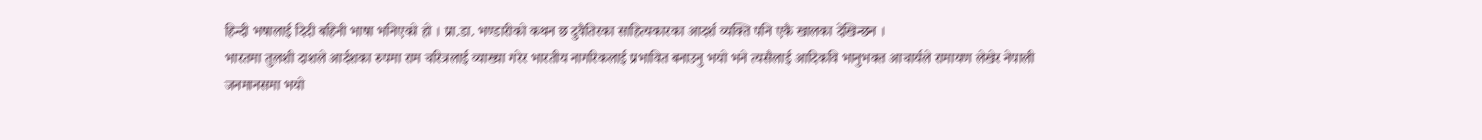हिन्दी भषालाई दिदी बहिनी भाषा भनिएको हो । प्रा.डा. भण्डारीको कथन छ दुवैतिरका साहित्यकारका आदर्श व्यक्ति पनि एकै खालका देखिन्छन ।
भारतमा तुलशी दाशले आर्दशका रुपमा राम चरित्रलाई व्याख्या गरेर भारतीय नागरिकलाई प्रभावित बनाउनु भयो भने त्यसैलाई आदिकवि भानुभक्त आचार्यले रामायण लेखेर नेपाली जनमानसमा भयो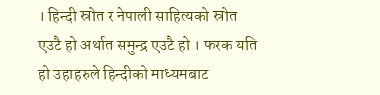। हिन्दी स्रोत र नेपाली साहित्यको स्रोत एउटै हो अर्थात समुन्द्र एउटै हो । फरक यति हो उहाहरुले हिन्दीको माध्यमबाट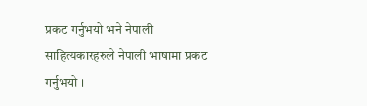प्रकट गर्नुभयो भने नेपाली साहित्यकारहरुले नेपाली भाषामा प्रकट गर्नुभयो ।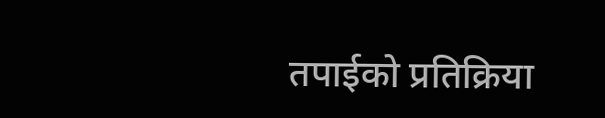तपाईको प्रतिक्रिया